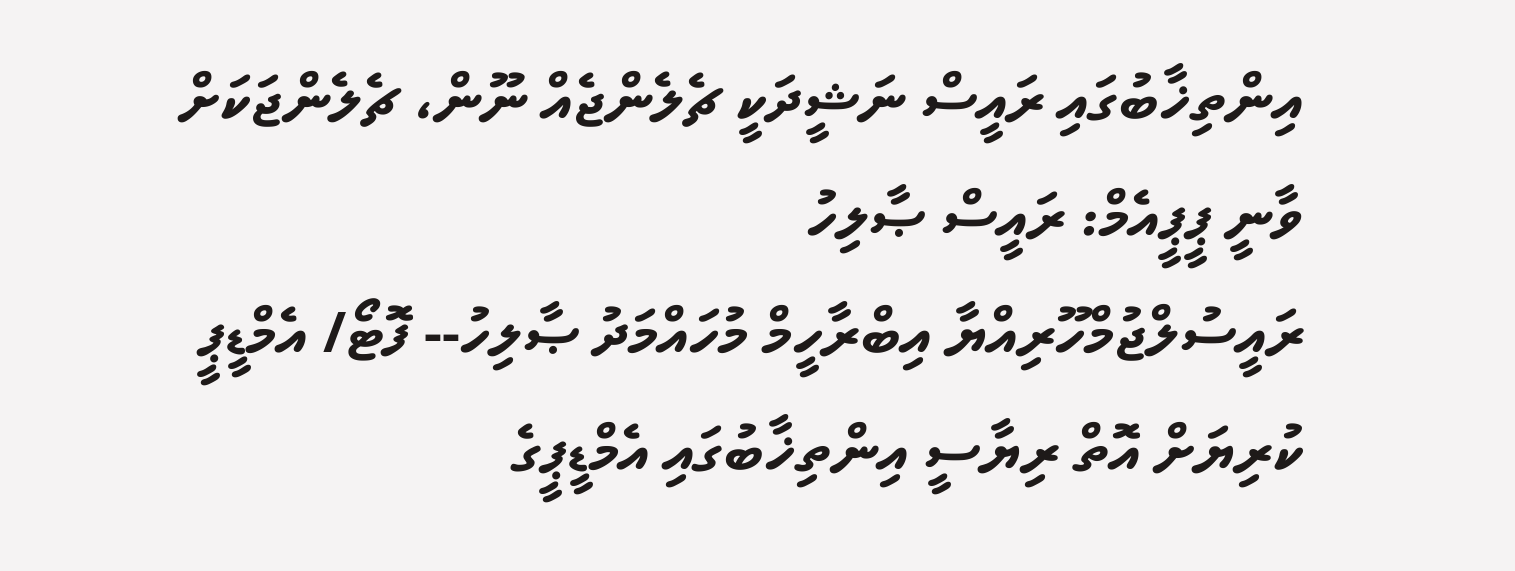އިންތިޚާބުގައި ރައީސް ނަޝީދަކީ ޗެލެންޖެއް ނޫން، ޗެލެންޖަކަށް ވާނީ ޕީޕީއެމް: ރައީސް ޞާލިހު
ރައީސުލްޖުމްހޫރިއްޔާ އިބްރާހީމް މުހައްމަދު ޞާލިހު-- ފޮޓޯ/ އެމްޑީޕީ
ކުރިޔަށް އޮތް ރިޔާސީ އިންތިޚާބުގައި އެމްޑީޕީގެ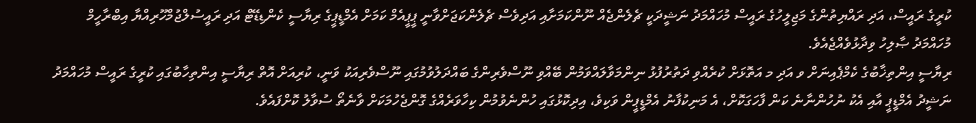ކުރީގެ ރައީސް، އަދި ރައްޔިތުންގެ މަޖިލީހުގެ ރައީސް މުހައްމަދު ނަޝީދަކީ ޗެލެންޖެއް ނޫންކަމަށާއި އަދިވެސް ޗެލެންކަޖަށްވާނީ ޕީޕީއެމް ކަމަށް އެމްޑީޕީގެ ރިޔާސީ ކެންޑިޑޭޓް އަދި ރައީސުލްޖުމްހޫރިއްޔާ އިބްރާހީމް މުހައްމަދު ޞާލިހު ވިދާޅުވެއްޖެއެވެ.
ރިޔާސީ އިންތިޚާބުގެ ކެމްޕެއިނަށް ވ އަދި މ އަތޮޅަށް ކުރެއްވި ދަތުރުފުޅު ނިންމަވާލައްވަމުން ބޭއްވި ނޫސްވެރިންގެ ބައްދަލުވުމުގައި ނޫސްވެރިއަކު ވަނީ، ކުރިއަށް އޮތް ރިޔާސީ އިންތިހާބުގައި ކުރީގެ ރައީސް މުހައްމަދު ނަޝީދު އެމްޑީޕީ އާއި އެކު ނުހުންނާނެ ކަން ފާހަގަކޮށް، އެ މަނިކުފާނު އެމްޑީޕީން ވަކިވެ، އިދިކޮޅުގައި ހުންނެވުމުން ކިހާވަރެއްގެ ގޮންޖެހުމަކަށް ވާނެތޯ ސުވާލު ކޮށްފައެވެ.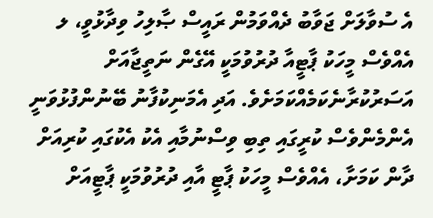އެ ސުވާލަށް ޖަވާބު ދެއްވަމުން ރައީސް ޞާލިހު ވިދާޅުވީ، ލ އެއްވެސް މީހަކު ޕާޓީއާ ދުރުވުމަކީ އޭގެން ނަތީޖާއަށް އަސަރުކުރާނެކަމެއްކަމަށެވެ. އަދި އެމަނިކުފާނު ބޭނުންފުޅުވަނީ އެންމެންވެސް ކުރީގައި ތިބި ވިސްނުމާއި އެކު އެކުގައި ކުރިއަށް ދާން ކަމަށާ، އެއްވެސް މީހަކު ޕާޓީ އާއި ދުރުވުމަކީ ޕާޓީއަށް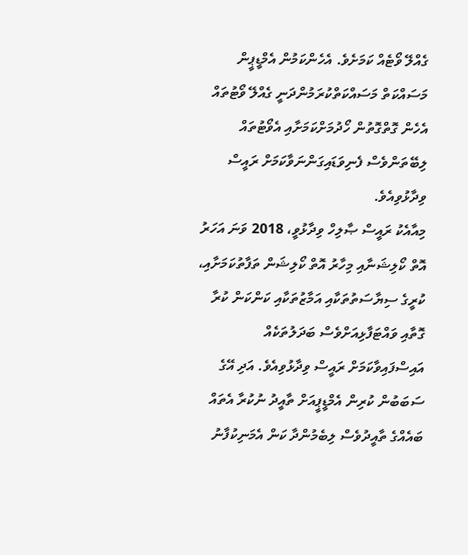ގެއްލޭ ވޯޓެއް ކަމަށެވެ. އެހެންކަމުން އެމްޑީޕީން މަސައްކަތް މަސައްކަތްކުރަމުންދަނީ ގެއްލޭ ވޯޓުތައް އެހެން ގޮތްގޮތުން ހޯދުމަށްކަމަށާއި އެވޯޓުތައް ލިބޭތަންވެސް ފެނިވަޑައިގަންނަވާކަމަށް ރައީސް ވިދާޅުވިއެވެ.
މިއާއެކު ރައީސް ޞާލިހް ވިދާޅުވީ، 2018 ވަނަ އަހަރު އޮތް ކޯލިޝަނާއި މިހާރު އޮތް ކޯލިޝަން ތަފާތުކަމަށާއި، ކުރީގެ ސިޔާސަތުތަކާއި އަމާޒުތަކާއި ކަންކަން ކުރާ ގޮތާއި ވައްޓަފާޅިއަށްވެސް ބަދަލުތަކެއް އައިސްފައިވާކަމަށް ރައީސް ވިދާޅުވިއެވެ. އަދި އޭގެ ސަބަބުން ކުރިން އެމްޑީޕީއަށް ތާއީދު ނުކުރާ އެތައް ބައެއްގެ ތާއީދުވެސް ލިބެމުންދާ ކަން އެމަނިކުފާނު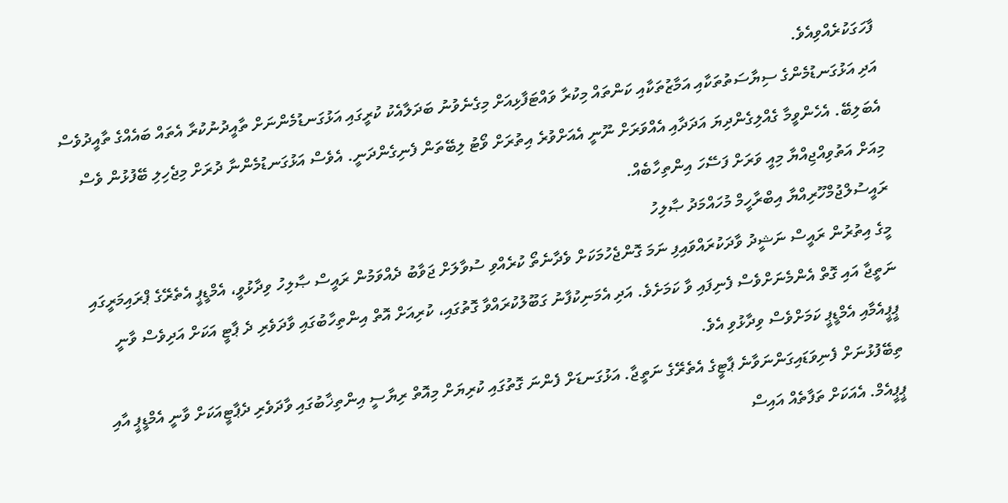ފާހަގަކުރެއްވިއެވެ.
އަދި އަޅުގަނޑުމެންގެ ސިޔާސަތުތަކާއި އަމާޒުތަކާއި ކަންތައް މިކުރާ ވައްޓަފާޅިއަށް މިގެނެވުނު ބަދަލާއެކު ކުރީގައި އަޅުގަނޑުމެންނަށް ތާއީދުނުކުރާ އެތައް ބައެއްގެ ތާއީދުވެސް އެބަލިބޭ. އެހެންވީމާ ގެއްލިގެންދިޔަ އަދަދާއި އެއްވަރަށް ނޫނީ އެއަށްވުރެ އިތުރަށް ވޯޓު ލިބޭތަން ފެނިގެންދަނީ. އެވެސް އަޅުގަނޑުމެންނާ ދުރަށް މިޖެހިލި ބޭފުޅުން ވެސް މިއަށް އަތުވިއްޖިއްޔާ މިއީ ވަރަށް ފަސޭހަ އިންތިހާބެއް.
ރައީސުލްޖުމްހޫރިއްޔާ އިބްރާހީމް މުހައްމަދު ޞާލިހު
މީގެ އިތުރުން ރައީސް ނަޝީދު ވާދަކުރައްވައިފި ނަމަ ގޮންޖެހުމަކަށް ވެދާނެތޯ ކުރެއްވި ސުވާލަށް ޖަވާބު ދެއްވަމުން ރައީސް ޞާލިހު ވިދާޅުވީ، އެމްޑީޕީ އެތެރޭގެ ޕްރައިމަރީގައި ނަތީޖާ އައި ގޮތް އެންމެނަށްވެސް ފެނިފައި ވާ ކަމަށެވެ. އަދި އެމަނިކުފާނު ގަބޫލުކުރައްވާ ގޮތުގައި، ކުރިއަށް އޮތް އިންތިހާބުގައި ވާދަވެރި ދެ ޕާޓީ އަކަށް އަދިވެސް ވާނީ ޕީޕީއެމާއި އެމްޑީޕީ ކަމަށްވެސް ވިދާޅުވި އެވެ.
ތިބޭފުޅުނަށް ފެނިވަޑައިގަންނަވާނެ ޕާޓީގެ އެތެރޭގެ ނަތީޖާ. އަޅުގަނޑަށް ފެންނަ ގޮތުގައި ކުރިޔަށް މިއޮތް ރިޔާސީ އިންތިޚާބުގައި ވާދަވެރި ދެޕާޓީއަކަށް ވާނީ އެމްޑީޕީ އާއި ޕީޕީއެމް. އެއަކަށް ތަފާތެއް އައިސް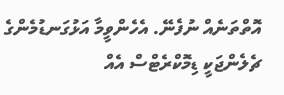އޮތްތަނެއް ނުފެނޭ. އެހެންވީމާ އަޅުގަނޑުމެންގެ ޗެލެންޖަކީ ޑިމޮކްރެޓްސް އެއް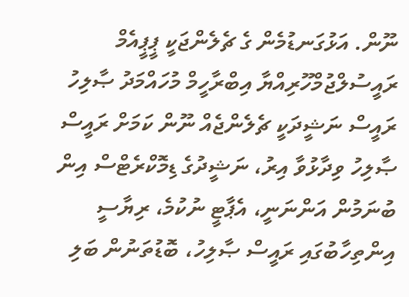ނޫން. އަޅުގަނޑުމެން ގެ ޗެލެންޖަކީ ޕީޕީއެމް
ރައީސުލްޖުމްހޫރިއްޔާ އިބްރާހީމް މުހައްމަދު ޞާލިހު
ރައީސް ނަޝީދަކީ ޗެލެންޖެއް ނޫން ކަމަށް ރައީސް ޞާލިހު ވިދާޅުވާ އިރު، ނަޝީދުގެ ޑިމޮކްރެޓްސް އިން ބުނަމުން އަންނަނީ، އެޕާޓީ ނުކުމެ، ރިޔާސީ އިންތިހާބުގައި ރައީސް ޞާލިހު، ބޮޑުތަނުން ބަލި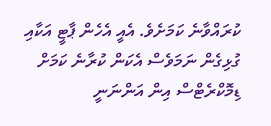ކުރައްވާނެ ކަމަށެވެ. އެއީ އެހެން ޕާޓީ އަކާއި ގުޅިގެން ނަމަވެސް އެކަން ކުރާނެ ކަމަށް ޑިމޮކްރެޓްސް އިން އަންނަނީ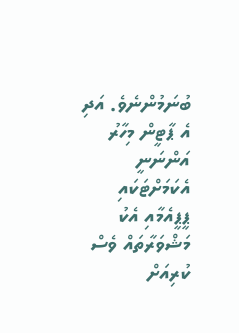ބުނަމުންނެވެ. އަދި އެ ޕާޓީން މިހާރު އަންނަނީ އެކަމަށްޓަކައި ޕީޕީއެމާއި އެކު މަޝްވަރާތައް ވެސް ކުރިއަށް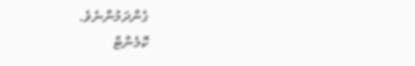ގެންދަމުންނެވެ.
ކޮމެންޓް